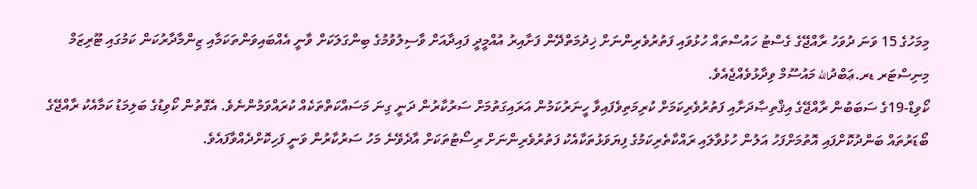މިމަހުގެ 15 ވަނަ ދުވަހު ރާއްޖޭގެ ގެސްޓު ހައުސްތައް ހުޅުވައި ފަތުރުވެރިންނަށް ޚިދުމަތްދޭން ފަށާއިރު އުއްމީދީ ފައިދާއަށް ވާސިލުވުމުގެ ބިންގަލަކަށް ވާނީ އެއްބައިވަންތަކަމާއި ޒިންމާދާރުކަން ކަމުގައި ޓޫރިޒަމް މިނިސްޓަރ ޑރ.ޢަބްދުالله މައުސޫމް ވިދާޅުވެއްޖެއެވެ.
ކޯވިޑް-19ގެ ސަބަބުން ރާއްޖޭގެ އިޤްތިޞާދަށާއި ފަތުރުވެރިކަމަށް ކުރިމަތިވެފައިވާ ހީނަރުކަމުން އަރައިގަތުމަށް ސަރުކާރުން ދަނީ ގިނަ މަސައްކަތްތަކެއް ކުރައްވަމުންނެވެ. އެގޮތުން ކޯވިޑުގެ ބަލިމަޑު ކަމާއެކު ރާއްޖޭގެ ބޯޑަރުތައް ބަންދުކޮށްފައި އޮތުމަށްފަހު އަލުން ހުޅުވާލައި ރައްކާތެރިކަމުގެ ފިޔަވަޅުތަކާއެކު ފަތުރުވެރިންނަށް ރިސޯޓުތަކަށް އާދެވޭނެ މަހު ސަރުކާރުން ވަނީ ފަހިކޮށްދެއްވާފައެވެ.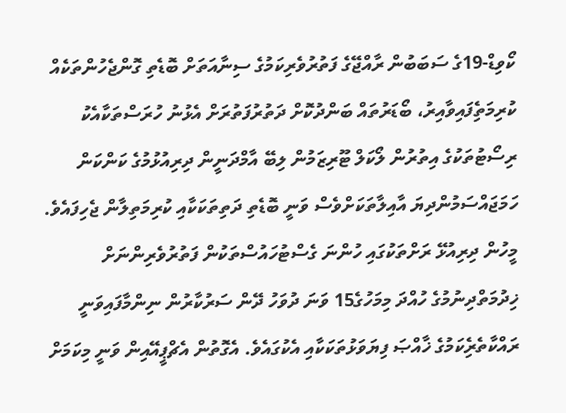ކޯވިޑް-19ގެ ސަބަބުން ރާއްޖޭގެ ފަތުރުވެރިކަމުގެ ސިނާއަތަށް ބޮޑެތި ގޮންޖެހުންތަކެއް ކުރިމަތިެފައިވާއިރު، ބޯޑަރުތައް ބަންދުކޮށް ދަތުރުފަތުރަށް އެޅުނު ހުރަސްތަކާއެކު ރިސޯޓުތަކުގެ އިތުރުން ލޯކަލް ޓޫރިޒަމުން ލިބޭ އާމްދަނީން ދިރިއުޅުމުގެ ކަންކަން ހަމަޖައްސަމުންދިޔަ އާއިލާތަކަށްވެސް ވަނީ ބޮޑެތި ދަތިތަކަކާއި ކުރިމަތިލާން ޖެހިފައެވެ.
މީހުން ދިރިއުޅޭ ރަށްތަކުގައި ހުންނަ ގެސްޓުހައުސްތަކުން ފަތުރުވެރިންނަށް ޚިދުމަތްދިނުމުގެ ހުއްދަ މިމަހުގެ15 ވަނަ ދުވަހު ދޭން ސަރުކާރުން ނިންމާފައިވަނީ ރައްކާތެރެިކަމުގެ ޚާއްޞަ ފިޔަވަޅުތަކަކާއި އެކުގައެވެ. އެގޮތުން އެޗްޕީއޭއިން ވަނީ މިކަމަށް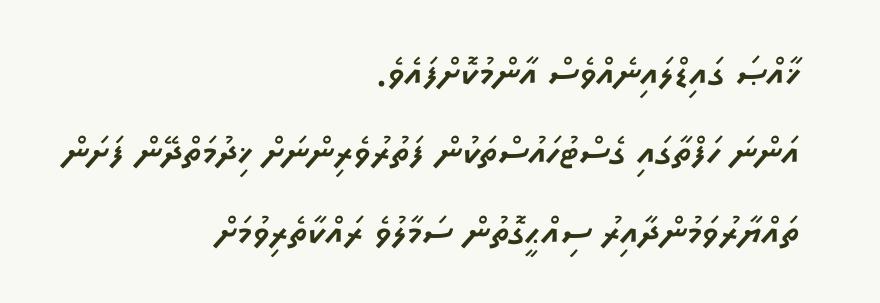ޚާއްޞަ ގައިޑްލައިނެއްވެސް އާންމުކޮށްފައެވެ.
އަންނަ ހަފްތާގައި ގެސްޓުހައުސްތަކުން ފަތުރުވެރިންނަށް ޚިދުމަތްދޭން ފަށަން ތައްޔާރުވަމުންދާއިރު ސިއްޙީގޮތުން ސަމާލުވެ ރައްކާތެރިވުމަށް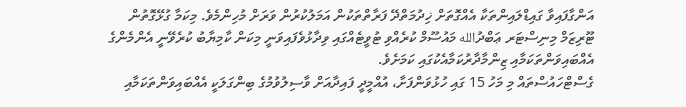އަންގާފައިވާ ގައިޑްލައިންތަކާ އެއްގޮތަށް ޚިދުމަތްދޭ ފަރާތްތަކުން އަމަލުކުރުން ވަރަށް މުހިންމެވެ. މިކަމާ ގުޅޭގޮތުން ޓޫރިޒަމް މިނިސްޓަރ ޢަބްދުالله މައުސޫމް ކުރެއްވި ޓުވީޓެއްގައި ވިދާޅުވެފައިވަނީ މިކަން ކާމިޔާބު ކުރެވޭނީ އެންމެންގެ އެއްބައިވަންތަކަމާއި ޒިންމާދާރުކަމާއެކުގައި ކަމަށެވެ.
ގެސްޓްހައުސްތައް މި މަހު 15 ގައި ހުޅުވަންފަށާ، އުއްމީދީ ފައިދާއަށް ވާސިލުވުމުގެ ބިންގަލަކީ އެއްބައިވަންތަކަމާއި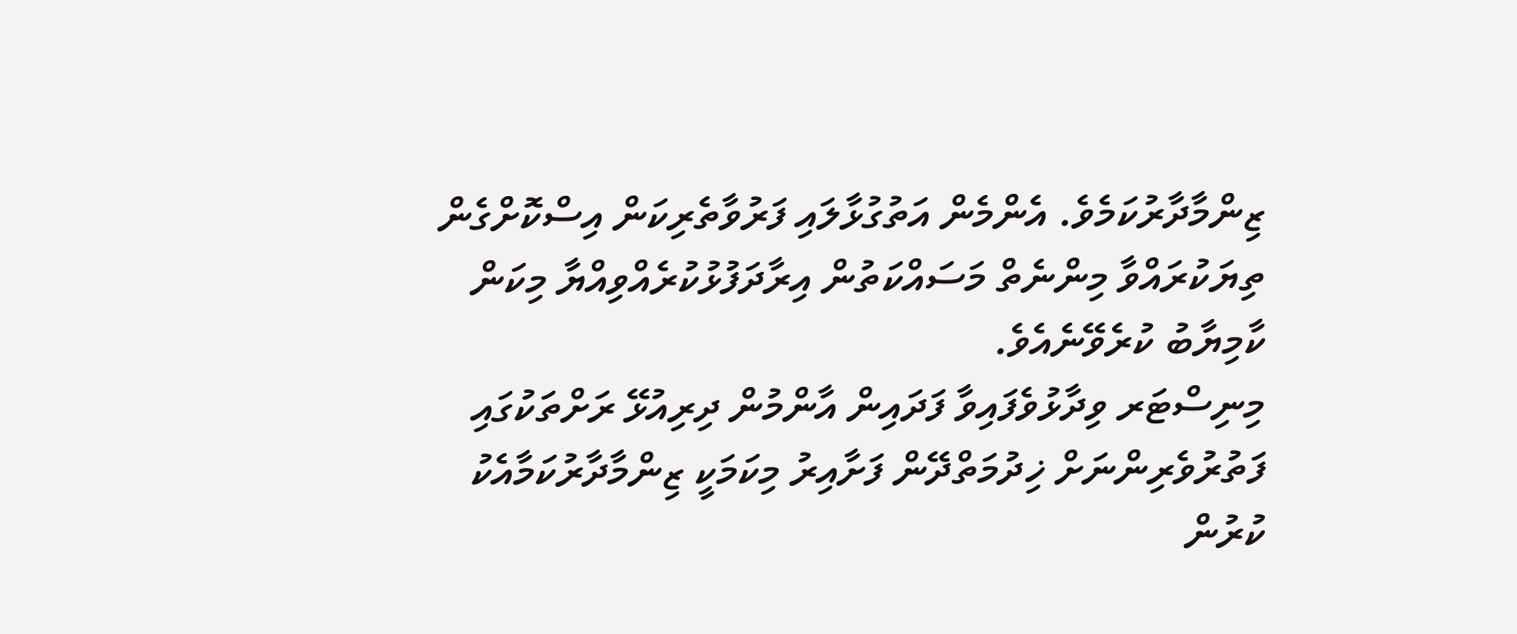ޒިންމާދާރުކަމެވެ. އެންމެން އަތުގުޅާލައި ފަރުވާތެރިކަން އިސްކޮށްގެން ތިޔަކުރައްވާ މިންނެތް މަސައްކަތުން އިރާދަފުޅުކުރެއްވިއްޔާ މިކަން ކާމިޔާބު ކުރެވޭނެއެވެ.
މިނިސްޓަރ ވިދާޅުވެފައިވާ ފަދައިން އާންމުން ދިރިއުޅޭ ރަށްތަކުގައި ފަތުރުވެރިންނަށް ޚިދުމަތްދޭން ފަށާއިރު މިކަމަކީ ޒިންމާދާރުކަމާއެކު ކުރުން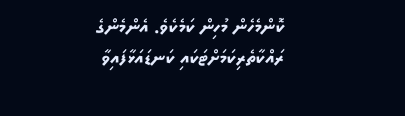ކޮންމެހެން މުހިން ކަމެކެވެ. އެންމެންގެ ރައްކާތެރިކަމަށްޓަކައި ކަނޑައަޅާފައިވާ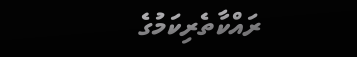ރައްކާތެރިކަމުގެ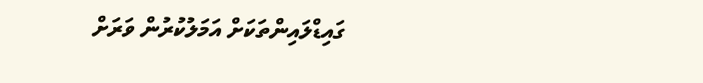ގައިޑްލައިންތަކަށް އަމަލުކުރުން ވަރަށް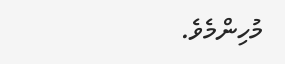މުހިންމެވެ.